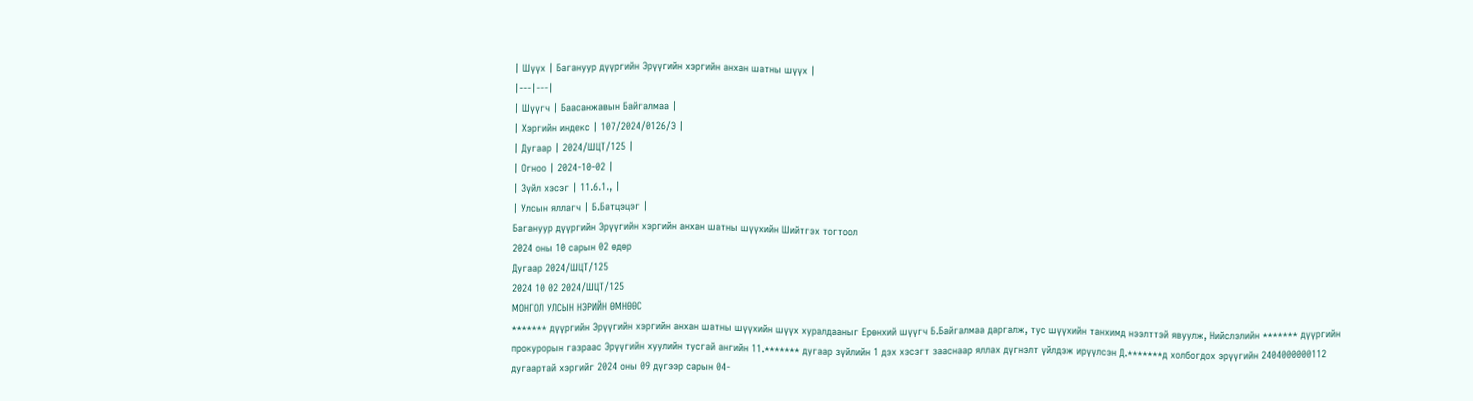| Шүүх | Багануур дүүргийн Эрүүгийн хэргийн анхан шатны шүүх |
|---|---|
| Шүүгч | Баасанжавын Байгалмаа |
| Хэргийн индекс | 107/2024/0126/Э |
| Дугаар | 2024/ШЦТ/125 |
| Огноо | 2024-10-02 |
| Зүйл хэсэг | 11.6.1., |
| Улсын яллагч | Б.Батцэцэг |
Багануур дүүргийн Эрүүгийн хэргийн анхан шатны шүүхийн Шийтгэх тогтоол
2024 оны 10 сарын 02 өдөр
Дугаар 2024/ШЦТ/125
2024 10 02 2024/ШЦТ/125
МОНГОЛ УЛСЫН НЭРИЙН ӨМНӨӨС
******* дүүргийн Эрүүгийн хэргийн анхан шатны шүүхийн шүүх хуралдааныг Ерөнхий шүүгч Б.Байгалмаа даргалж, тус шүүхийн танхимд нээлттэй явуулж, Нийслэлийн ******* дүүргийн прокурорын газраас Эрүүгийн хуулийн тусгай ангийн 11.******* дугаар зүйлийн 1 дэх хэсэгт зааснаар яллах дүгнэлт үйлдэж ирүүлсэн Д.*******д холбогдох эрүүгийн 2404000000112 дугаартай хэргийг 2024 оны 09 дүгээр сарын 04-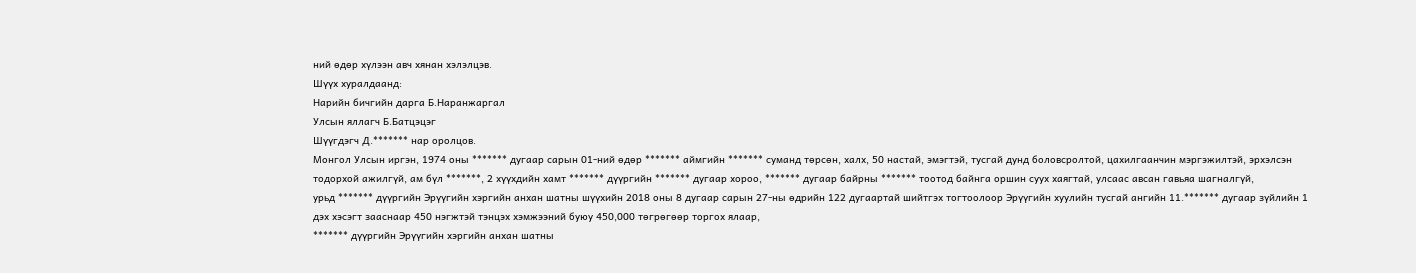ний өдөр хүлээн авч хянан хэлэлцэв.
Шүүх хуралдаанд:
Нарийн бичгийн дарга Б.Наранжаргал
Улсын яллагч Б.Батцэцэг
Шүүгдэгч Д.******* нар оролцов.
Монгол Улсын иргэн, 1974 оны ******* дугаар сарын 01-ний өдөр ******* аймгийн ******* суманд төрсөн, халх, 50 настай, эмэгтэй, тусгай дунд боловсролтой, цахилгаанчин мэргэжилтэй, эрхэлсэн тодорхой ажилгүй, ам бүл *******, 2 хүүхдийн хамт ******* дүүргийн ******* дугаар хороо, ******* дугаар байрны ******* тоотод байнга оршин суух хаягтай, улсаас авсан гавьяа шагналгүй,
урьд ******* дүүргийн Эрүүгийн хэргийн анхан шатны шүүхийн 2018 оны 8 дугаар сарын 27-ны өдрийн 122 дугаартай шийтгэх тогтоолоор Эрүүгийн хуулийн тусгай ангийн 11.******* дугаар зүйлийн 1 дэх хэсэгт зааснаар 450 нэгжтэй тэнцэх хэмжээний буюу 450,000 төгрөгөөр торгох ялаар,
******* дүүргийн Эрүүгийн хэргийн анхан шатны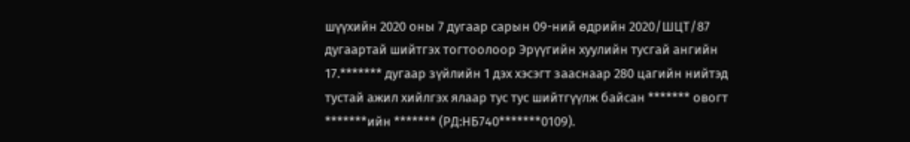шүүхийн 2020 оны 7 дугаар сарын 09-ний өдрийн 2020/ШЦТ/87 дугаартай шийтгэх тогтоолоор Эрүүгийн хуулийн тусгай ангийн 17.******* дугаар зүйлийн 1 дэх хэсэгт зааснаар 280 цагийн нийтэд тустай ажил хийлгэх ялаар тус тус шийтгүүлж байсан ******* овогт *******ийн ******* (РД:НБ740*******0109).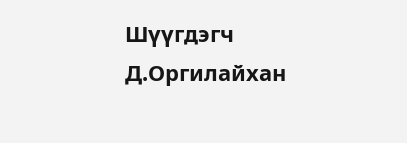Шүүгдэгч Д.Оргилайхан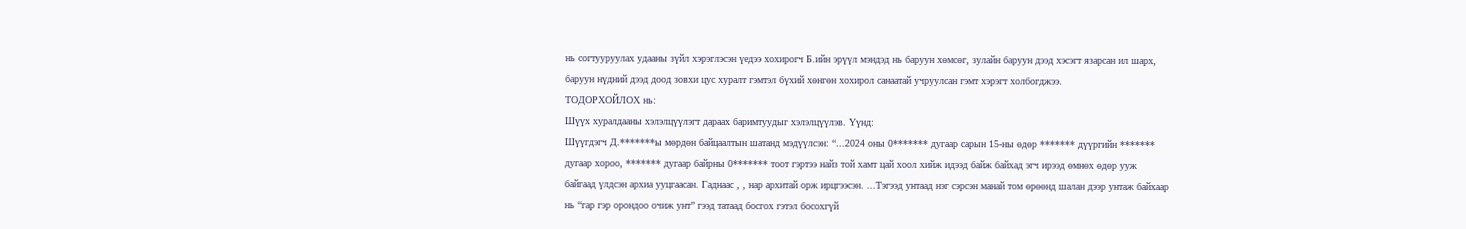нь согтууруулах удааны зүйл хэрэглэсэн үедээ хохирогч Б.ийн эрүүл мэндэд нь баруун хөмсөг, зулайн баруун дээд хэсэгт язарсан ил шарх, баруун нүдний дээд доод зовхи цус хуралт гэмтэл бүхий хөнгөн хохирол санаатай учруулсан гэмт хэрэгт холбогджээ.
ТОДОРХОЙЛОХ нь:
Шүүх хуралдааны хэлэлцүүлэгт дараах баримтуудыг хэлэлцүүлэв. Үүнд:
Шүүгдэгч Д.*******ы мөрдөн байцаалтын шатанд мэдүүлсэн: “...2024 оны 0******* дугаар сарын 15-ны өдөр ******* дүүргийн ******* дугаар хороо, ******* дугаар байрны 0******* тоот гэртээ найз той хамт цай хоол хийж идээд байж байхад эгч ирээд өмнөх өдөр ууж байгаад үлдсэн архиа ууцгаасан. Гаднаас , , нар архитай орж ирцгээсэн. ...Тэгээд унтаад нэг сэрсэн манай том өрөөнд шалан дээр унтаж байхаар нь “гар гэр орондоо очиж унт” гээд татаад босгох гэтэл босохгүй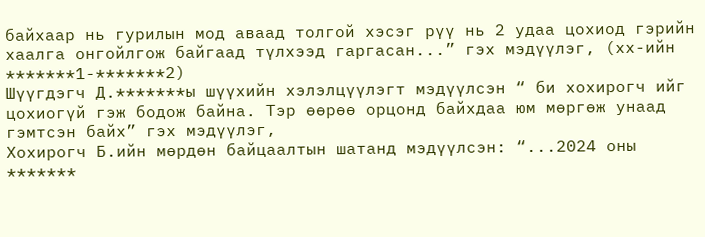байхаар нь гурилын мод аваад толгой хэсэг рүү нь 2 удаа цохиод гэрийн хаалга онгойлгож байгаад түлхээд гаргасан...” гэх мэдүүлэг, (хх-ийн *******1-*******2)
Шүүгдэгч Д.*******ы шүүхийн хэлэлцүүлэгт мэдүүлсэн “ би хохирогч ийг цохиогүй гэж бодож байна. Тэр өөрөө орцонд байхдаа юм мөргөж унаад гэмтсэн байх” гэх мэдүүлэг,
Хохирогч Б.ийн мөрдөн байцаалтын шатанд мэдүүлсэн: “...2024 оны *******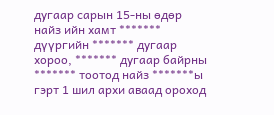дугаар сарын 15-ны өдөр найз ийн хамт ******* дүүргийн ******* дугаар хороо, ******* дугаар байрны ******* тоотод найз *******ы гэрт 1 шил архи аваад ороход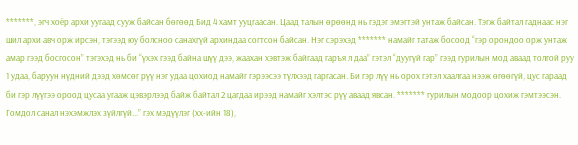*******, эгч хоёр архи уугаад сууж байсан бөгөөд Бид 4 хамт ууцгаасан. Цаад талын өрөөнд нь гэдэг эмэгтэй унтаж байсан. Тэгж байтал гаднаас нэг шил архи авч орж ирсэн, тэгээд юу болсноо санахгүй архиндаа согтсон байсан. Нэг сэрэхэд ******* намайг татаж босоод “гэр орондоо орж унтаж амар гээд босгосон” тэгэхэд нь би “үхэх гээд байна шүү дээ, жаахан хэвтэж байгаад гаръя л даа” гэтэл “дуугүй гар” гээд гурилын мод аваад толгой руу 1 удаа, баруун нүдний дээд хөмсөг рүү нэг удаа цохиод намайг гэрээсээ түлхээд гаргасан. Би гэр лүү нь орох гэтэл хаалгаа нээж өгөөгүй, цус гараад би гэр лүүгээ ороод цусаа угааж цэвэрлээд байж байтал 2 цагдаа ирээд намайг хэлтэс рүү аваад явсан. ******* гурилын модоор цохиж гэмтээсэн. Гомдол санал нэхэмжлэх зүйлгүй...” гэх мэдүүлэг (хх-ийн 18),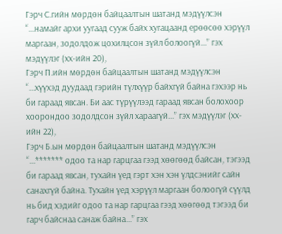Гэрч С.гийн мөрдөн байцаалтын шатанд мэдүүлсэн “...намайг архи уугаад сууж байх хугацаанд ерөөсөө хэрүүл маргаан, зодолдож цохилцсон зүйл болоогүй...” гэх мэдүүлэг (хх-ийн 20),
Гэрч П.ийн мөрдөн байцаалтын шатанд мэдүүлсэн “...хүүхэд дуудаад гэрийн түлхүүр байхгүй байна гэхээр нь би гараад явсан. Би аас түрүүлээд гараад явсан болохоор хоорондоо зодолдсон зүйл хараагүй...” гэх мэдүүлэг (хх-ийн 22),
Гэрч Б.ын мөрдөн байцаалтын шатанд мэдүүлсэн “...******* одоо та нар гарцгаа гээд хөөгөөд байсан, тэгээд би гараад явсан, тухайн үед гэрт хэн хэн үлдсэнийг сайн санахгүй байна. Тухайн үед хэрүүл маргаан болоогүй сүүлд нь бид хэдийг одоо та нар гарцгаа гээд хөөгөөд тэгээд би гарч байснаа санаж байна...” гэх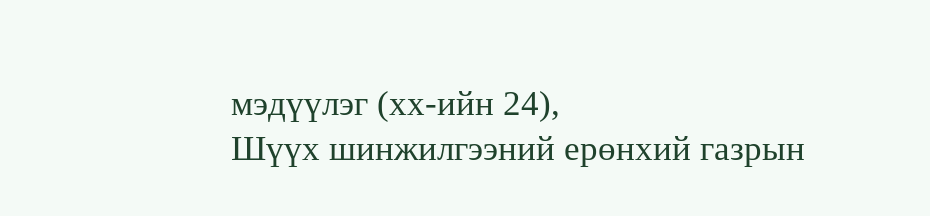мэдүүлэг (хх-ийн 24),
Шүүх шинжилгээний ерөнхий газрын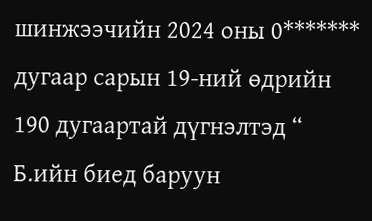шинжээчийн 2024 оны 0******* дугаар сарын 19-ний өдрийн 190 дугаартай дүгнэлтэд “ Б.ийн биед баруун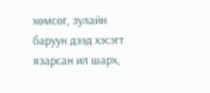хөмсөг, зулайн баруун дээд хэсэгт язарсан ил шарх,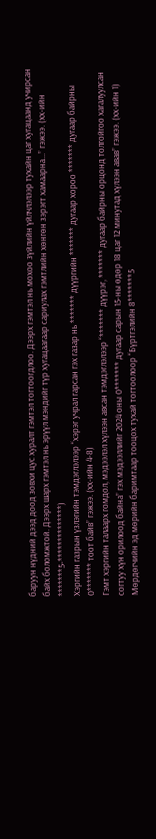баруун нүдний дээд доод зовхи цус хуралт гэмтэл тогтоогдлоо. Дээрх гэмтэл нь мохоо зүйлийн үйлчлэлээр тухайн цаг хугацаанд учирсан байх боломжтой. Дээрх шарх гэмтэл нь эрүүл мэндийг түр хугацаагаар сариулах гэмтлийн хөнгөн зэрэгт хамаарна...” гэжээ. (хх-ийн *******5-**************)
Хэргийн газрын үзлэгийн тэмдэглэлээр “хэрэг учрал гарсан гэх газар нь ******* дүүргийн ******* дугаар хороо ******* дугаар байрны 0******* тоот байв” гэжээ. (хх-ийн 4-8)
Гэмт хэргийн талаарх гомдол, мэдээлэл хүлээн авсан тэмдэглэлээр “******* дүүрэг, ******* дугаар байрны орцонд толгойгоо хагалуулсан согтуу хүн орилоод байна” гэх мэдээллийг 2024 оны 0******* дугаар сарын 15-ны өдөр 18 цаг 12 минутад хүлээн авав” гэжээ. (хх-ийн 1)
Мөрдөгчийн эд мөрийн баримтаар тооцох тухай тогтоолоор “Бүртгэлийн 8*******5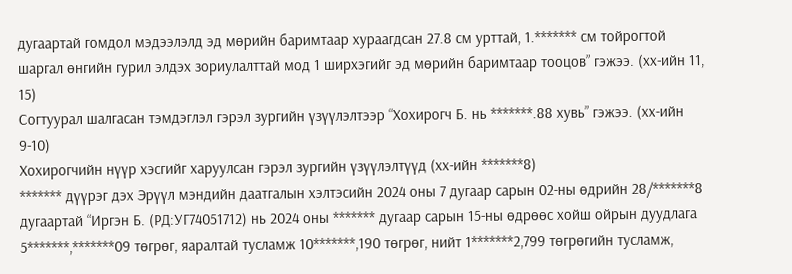дугаартай гомдол мэдээлэлд эд мөрийн баримтаар хураагдсан 27.8 см урттай, 1.******* см тойрогтой шаргал өнгийн гурил элдэх зориулалттай мод 1 ширхэгийг эд мөрийн баримтаар тооцов” гэжээ. (хх-ийн 11, 15)
Согтуурал шалгасан тэмдэглэл гэрэл зургийн үзүүлэлтээр “Хохирогч Б. нь *******.88 хувь” гэжээ. (хх-ийн 9-10)
Хохирогчийн нүүр хэсгийг харуулсан гэрэл зургийн үзүүлэлтүүд (хх-ийн *******8)
******* дүүрэг дэх Эрүүл мэндийн даатгалын хэлтэсийн 2024 оны 7 дугаар сарын 02-ны өдрийн 28/*******8 дугаартай “Иргэн Б. (РД:УГ74051712) нь 2024 оны ******* дугаар сарын 15-ны өдрөөс хойш ойрын дуудлага 5*******,*******09 төгрөг, яаралтай тусламж 10*******,190 төгрөг, нийт 1*******2,799 төгрөгийн тусламж,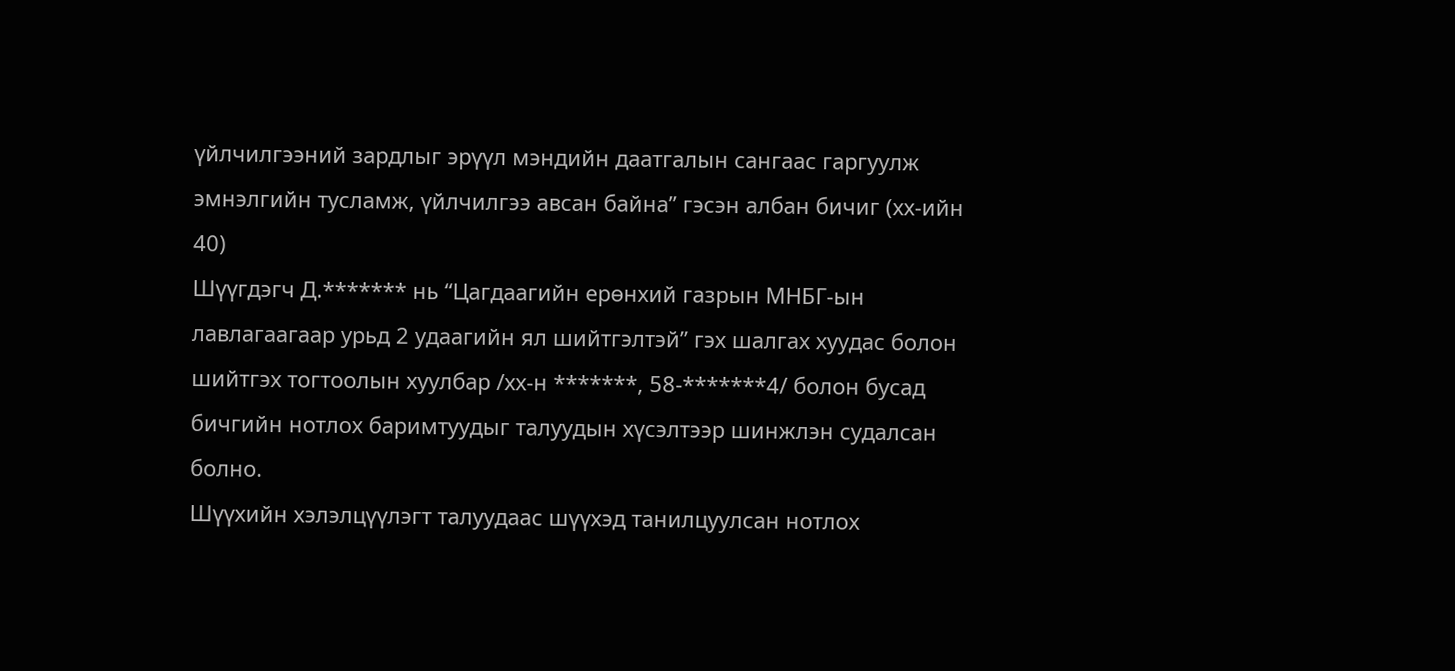үйлчилгээний зардлыг эрүүл мэндийн даатгалын сангаас гаргуулж эмнэлгийн тусламж, үйлчилгээ авсан байна” гэсэн албан бичиг (хх-ийн 40)
Шүүгдэгч Д.******* нь “Цагдаагийн ерөнхий газрын МНБГ-ын лавлагаагаар урьд 2 удаагийн ял шийтгэлтэй” гэх шалгах хуудас болон шийтгэх тогтоолын хуулбар /хх-н *******, 58-*******4/ болон бусад бичгийн нотлох баримтуудыг талуудын хүсэлтээр шинжлэн судалсан болно.
Шүүхийн хэлэлцүүлэгт талуудаас шүүхэд танилцуулсан нотлох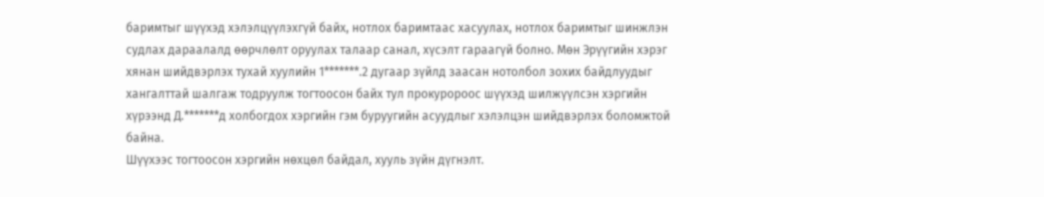баримтыг шүүхэд хэлэлцүүлэхгүй байх, нотлох баримтаас хасуулах, нотлох баримтыг шинжлэн судлах дараалалд өөрчлөлт оруулах талаар санал, хүсэлт гараагүй болно. Мөн Эрүүгийн хэрэг хянан шийдвэрлэх тухай хуулийн 1*******.2 дугаар зүйлд заасан нотолбол зохих байдлуудыг хангалттай шалгаж тодруулж тогтоосон байх тул прокуророос шүүхэд шилжүүлсэн хэргийн хүрээнд Д.*******д холбогдох хэргийн гэм буруугийн асуудлыг хэлэлцэн шийдвэрлэх боломжтой байна.
Шүүхээс тогтоосон хэргийн нөхцөл байдал, хууль зүйн дүгнэлт.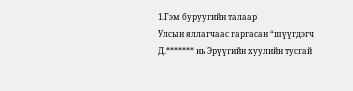1.Гэм буруугийн талаар
Улсын яллагчаас гаргасан “шүүгдэгч Д.******* нь Эрүүгийн хуулийн тусгай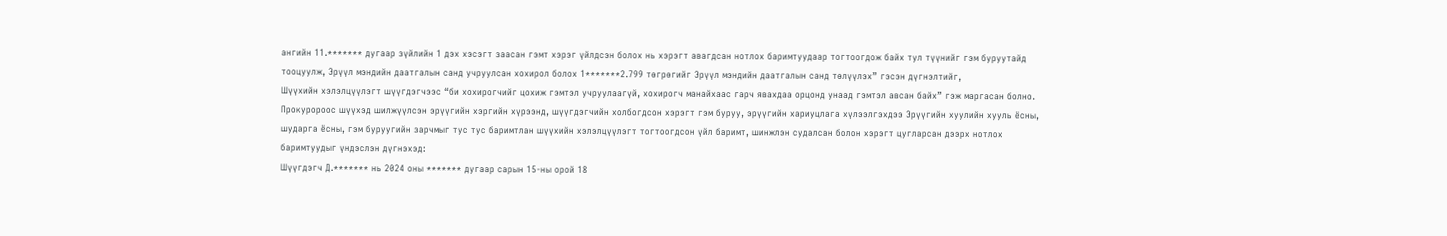ангийн 11.******* дугаар зүйлийн 1 дэх хэсэгт заасан гэмт хэрэг үйлдсэн болох нь хэрэгт авагдсан нотлох баримтуудаар тогтоогдож байх тул түүнийг гэм буруутайд тооцуулж, Эрүүл мэндийн даатгалын санд учруулсан хохирол болох 1*******2.799 төгрөгийг Эрүүл мэндийн даатгалын санд төлүүлэх” гэсэн дүгнэлтийг,
Шүүхийн хэлэлцүүлэгт шүүгдэгчээс “би хохирогчийг цохиж гэмтэл учруулаагүй, хохирогч манайхаас гарч явахдаа орцонд унаад гэмтэл авсан байх” гэж маргасан болно.
Прокуророос шүүхэд шилжүүлсэн эрүүгийн хэргийн хүрээнд, шүүгдэгчийн холбогдсон хэрэгт гэм буруу, эрүүгийн хариуцлага хүлээлгэхдээ Эрүүгийн хуулийн хууль ёсны, шударга ёсны, гэм буруугийн зарчмыг тус тус баримтлан шүүхийн хэлэлцүүлэгт тогтоогдсон үйл баримт, шинжлэн судалсан болон хэрэгт цугларсан дээрх нотлох баримтуудыг үндэслэн дүгнэхэд:
Шүүгдэгч Д.******* нь 2024 оны ******* дугаар сарын 15-ны орой 18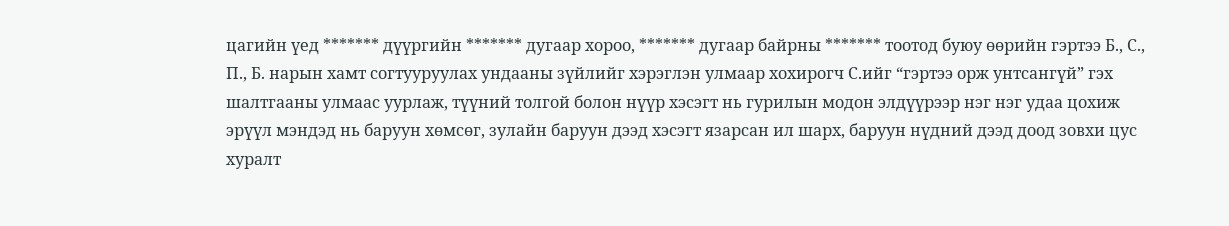цагийн үед ******* дүүргийн ******* дугаар хороо, ******* дугаар байрны ******* тоотод буюу өөрийн гэртээ Б., С., П., Б. нарын хамт согтууруулах ундааны зүйлийг хэрэглэн улмаар хохирогч С.ийг “гэртээ орж унтсангүй” гэх шалтгааны улмаас уурлаж, түүний толгой болон нүүр хэсэгт нь гурилын модон элдүүрээр нэг нэг удаа цохиж эрүүл мэндэд нь баруун хөмсөг, зулайн баруун дээд хэсэгт язарсан ил шарх, баруун нүдний дээд доод зовхи цус хуралт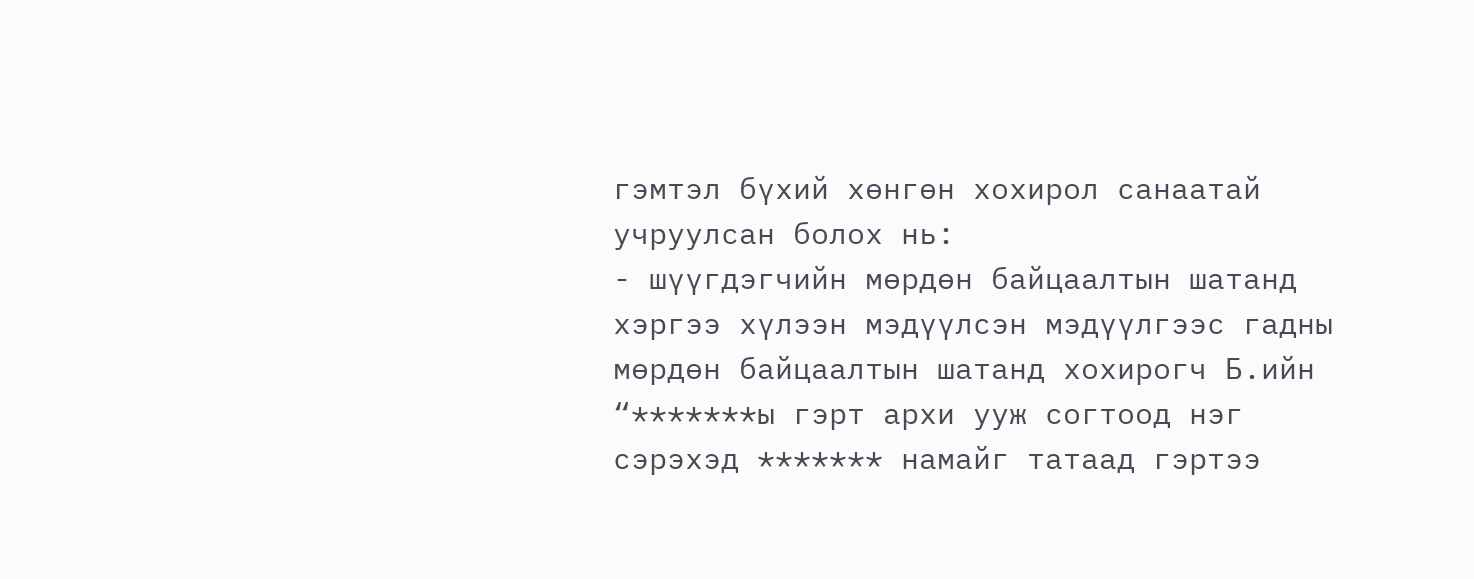гэмтэл бүхий хөнгөн хохирол санаатай учруулсан болох нь:
- шүүгдэгчийн мөрдөн байцаалтын шатанд хэргээ хүлээн мэдүүлсэн мэдүүлгээс гадны мөрдөн байцаалтын шатанд хохирогч Б.ийн “*******ы гэрт архи ууж согтоод нэг сэрэхэд ******* намайг татаад гэртээ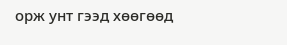орж унт гээд хөөгөөд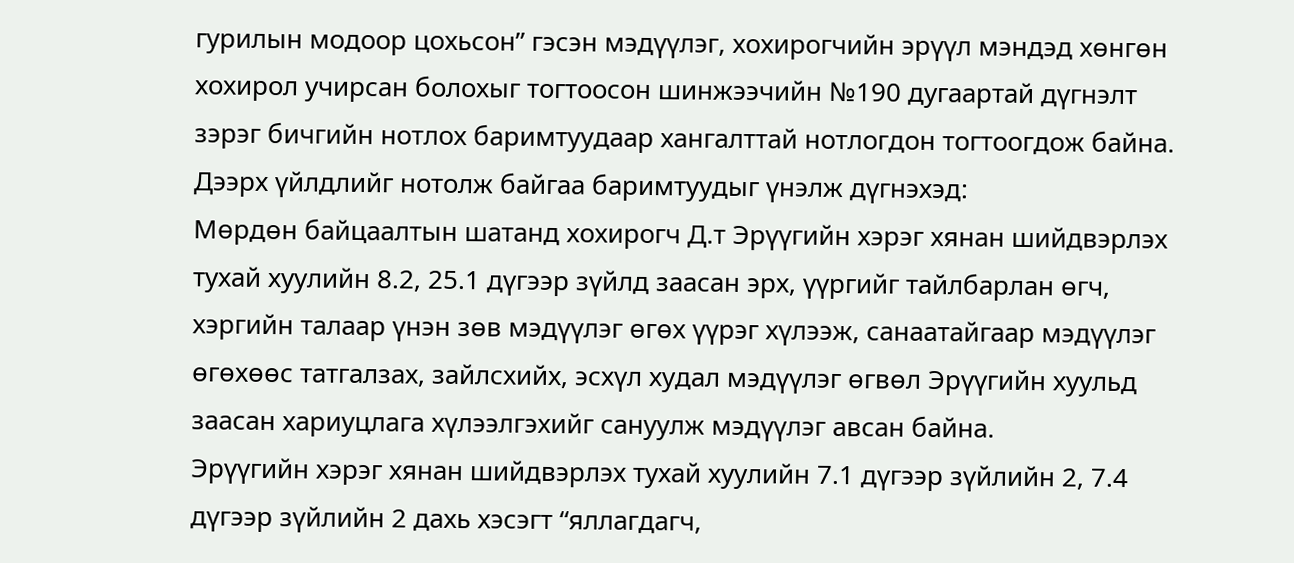гурилын модоор цохьсон” гэсэн мэдүүлэг, хохирогчийн эрүүл мэндэд хөнгөн хохирол учирсан болохыг тогтоосон шинжээчийн №190 дугаартай дүгнэлт зэрэг бичгийн нотлох баримтуудаар хангалттай нотлогдон тогтоогдож байна.
Дээрх үйлдлийг нотолж байгаа баримтуудыг үнэлж дүгнэхэд:
Мөрдөн байцаалтын шатанд хохирогч Д.т Эрүүгийн хэрэг хянан шийдвэрлэх тухай хуулийн 8.2, 25.1 дүгээр зүйлд заасан эрх, үүргийг тайлбарлан өгч, хэргийн талаар үнэн зөв мэдүүлэг өгөх үүрэг хүлээж, санаатайгаар мэдүүлэг өгөхөөс татгалзах, зайлсхийх, эсхүл худал мэдүүлэг өгвөл Эрүүгийн хуульд заасан хариуцлага хүлээлгэхийг сануулж мэдүүлэг авсан байна.
Эрүүгийн хэрэг хянан шийдвэрлэх тухай хуулийн 7.1 дүгээр зүйлийн 2, 7.4 дүгээр зүйлийн 2 дахь хэсэгт “яллагдагч,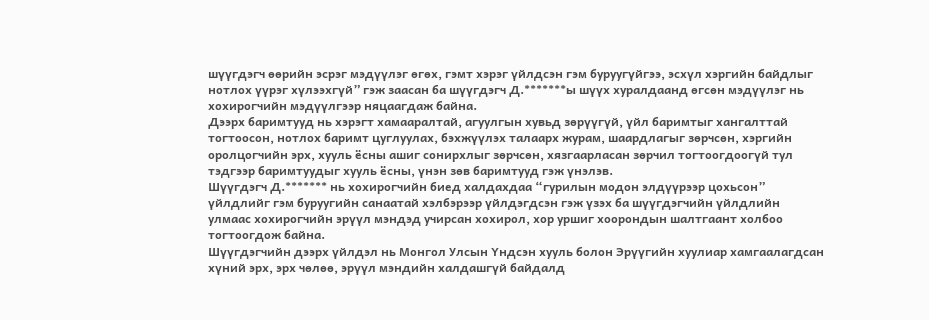шүүгдэгч өөрийн эсрэг мэдүүлэг өгөх, гэмт хэрэг үйлдсэн гэм буруугүйгээ, эсхүл хэргийн байдлыг нотлох үүрэг хүлээхгүй” гэж заасан ба шүүгдэгч Д.*******ы шүүх хуралдаанд өгсөн мэдүүлэг нь хохирогчийн мэдүүлгээр няцаагдаж байна.
Дээрх баримтууд нь хэрэгт хамааралтай, агуулгын хувьд зөрүүгүй, үйл баримтыг хангалттай тогтоосон, нотлох баримт цуглуулах, бэхжүүлэх талаарх журам, шаардлагыг зөрчсөн, хэргийн оролцогчийн эрх, хууль ёсны ашиг сонирхлыг зөрчсөн, хязгаарласан зөрчил тогтоогдоогүй тул тэдгээр баримтуудыг хууль ёсны, үнэн зөв баримтууд гэж үнэлэв.
Шүүгдэгч Д.******* нь хохирогчийн биед халдахдаа “гурилын модон элдүүрээр цохьсон” үйлдлийг гэм буруугийн санаатай хэлбэрээр үйлдэгдсэн гэж үзэх ба шүүгдэгчийн үйлдлийн улмаас хохирогчийн эрүүл мэндэд учирсан хохирол, хор уршиг хоорондын шалтгаант холбоо тогтоогдож байна.
Шүүгдэгчийн дээрх үйлдэл нь Монгол Улсын Үндсэн хууль болон Эрүүгийн хуулиар хамгаалагдсан хүний эрх, эрх чөлөө, эрүүл мэндийн халдашгүй байдалд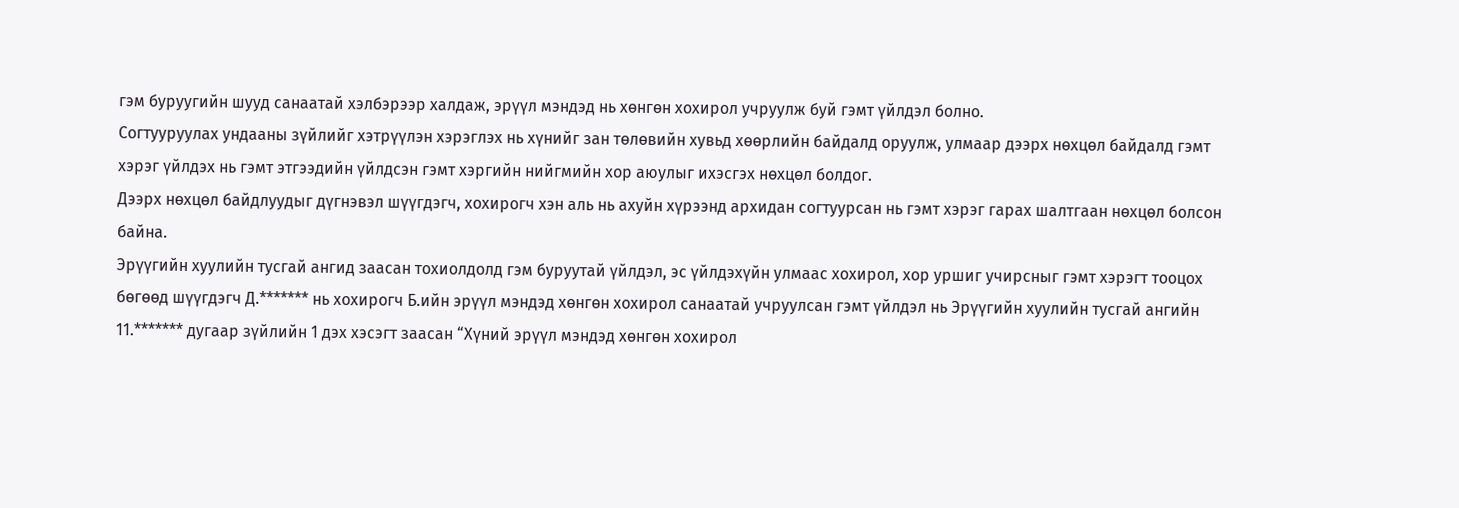гэм буруугийн шууд санаатай хэлбэрээр халдаж, эрүүл мэндэд нь хөнгөн хохирол учруулж буй гэмт үйлдэл болно.
Согтууруулах ундааны зүйлийг хэтрүүлэн хэрэглэх нь хүнийг зан төлөвийн хувьд хөөрлийн байдалд оруулж, улмаар дээрх нөхцөл байдалд гэмт хэрэг үйлдэх нь гэмт этгээдийн үйлдсэн гэмт хэргийн нийгмийн хор аюулыг ихэсгэх нөхцөл болдог.
Дээрх нөхцөл байдлуудыг дүгнэвэл шүүгдэгч, хохирогч хэн аль нь ахуйн хүрээнд архидан согтуурсан нь гэмт хэрэг гарах шалтгаан нөхцөл болсон байна.
Эрүүгийн хуулийн тусгай ангид заасан тохиолдолд гэм буруутай үйлдэл, эс үйлдэхүйн улмаас хохирол, хор уршиг учирсныг гэмт хэрэгт тооцох бөгөөд шүүгдэгч Д.******* нь хохирогч Б.ийн эрүүл мэндэд хөнгөн хохирол санаатай учруулсан гэмт үйлдэл нь Эрүүгийн хуулийн тусгай ангийн 11.******* дугаар зүйлийн 1 дэх хэсэгт заасан “Хүний эрүүл мэндэд хөнгөн хохирол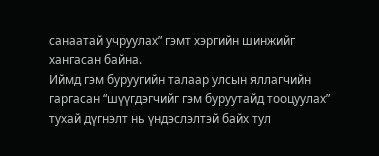санаатай учруулах” гэмт хэргийн шинжийг хангасан байна.
Иймд гэм буруугийн талаар улсын яллагчийн гаргасан “шүүгдэгчийг гэм буруутайд тооцуулах” тухай дүгнэлт нь үндэслэлтэй байх тул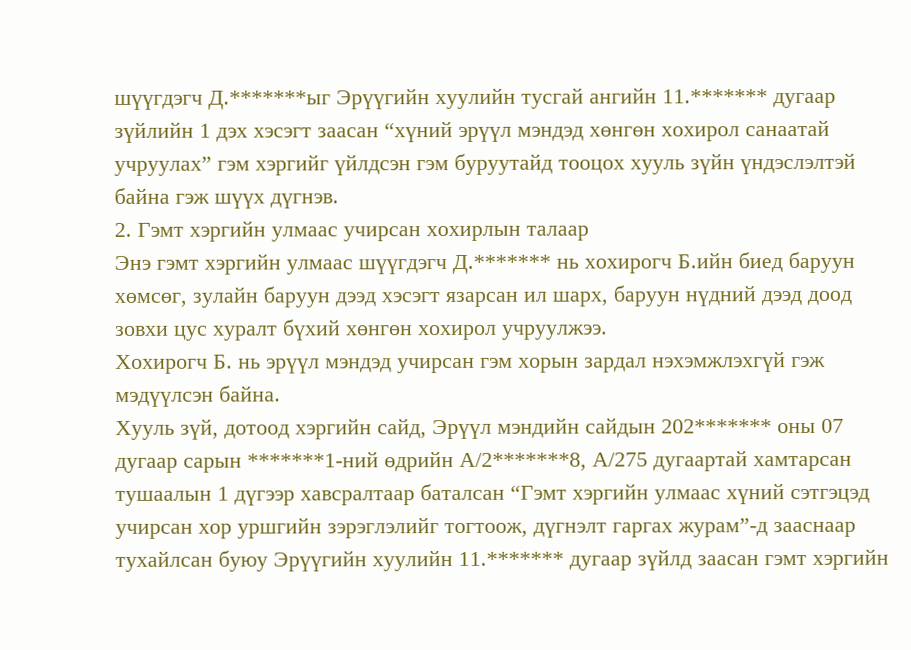шүүгдэгч Д.*******ыг Эрүүгийн хуулийн тусгай ангийн 11.******* дугаар зүйлийн 1 дэх хэсэгт заасан “хүний эрүүл мэндэд хөнгөн хохирол санаатай учруулах” гэм хэргийг үйлдсэн гэм буруутайд тооцох хууль зүйн үндэслэлтэй байна гэж шүүх дүгнэв.
2. Гэмт хэргийн улмаас учирсан хохирлын талаар
Энэ гэмт хэргийн улмаас шүүгдэгч Д.******* нь хохирогч Б.ийн биед баруун хөмсөг, зулайн баруун дээд хэсэгт язарсан ил шарх, баруун нүдний дээд доод зовхи цус хуралт бүхий хөнгөн хохирол учруулжээ.
Хохирогч Б. нь эрүүл мэндэд учирсан гэм хорын зардал нэхэмжлэхгүй гэж мэдүүлсэн байна.
Хууль зүй, дотоод хэргийн сайд, Эрүүл мэндийн сайдын 202******* оны 07 дугаар сарын *******1-ний өдрийн А/2*******8, А/275 дугаартай хамтарсан тушаалын 1 дүгээр хавсралтаар баталсан “Гэмт хэргийн улмаас хүний сэтгэцэд учирсан хор уршгийн зэрэглэлийг тогтоож, дүгнэлт гаргах журам”-д зааснаар тухайлсан буюу Эрүүгийн хуулийн 11.******* дугаар зүйлд заасан гэмт хэргийн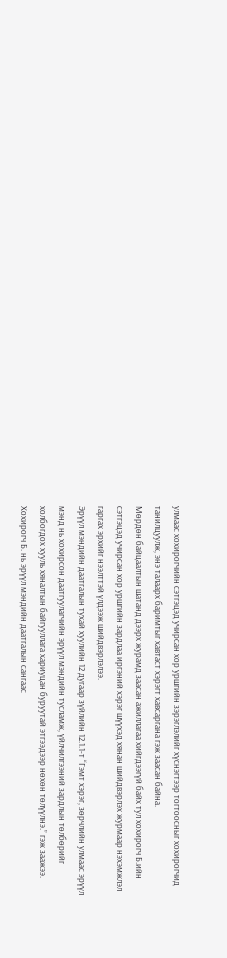улмаас хохирогчийн сэтгэцэд учирсан хор уршгийн зэрэглэлийг хүснэгтээр тогтоосныг хохирогчид танилцуулж, энэ талаарх баримтыг хавтаст хэрэгт хавсаргана гэж заасан байна.
Мөрдөн байцаалтын шатанд дээрх журамд заасан ажиллагаа хийгдээгүй байх тул хохирогч Б.ийн сэтгэцэд учирсан хор уршгийн зардлаа иргэний хэрэг шүүхэд хянан шийдвэрлэх журмаар нэхэмжлэл гаргах эрхийг нээлттэй үлдээж шийдвэрлэлээ.
Эрүүл мэндийн даатгалын тухай хуулийн 12 дугаар зүйлийн 12.1.1-т “Гэмт хэрэг, зөрчлийн улмаас эрүүл мэнд нь хохирсон даатгуулагчийн эрүүл мэндийн тусламж, үйлчилгээний зардлын төлбөрийг холбогдох хууль хяналтын байгууллага хариуцан буруутай этгээдээр нөхөн төлүүлнэ.” гэж заажээ.
Хохирогч Б. нь эрүүл мэндийн даатгалын сангаас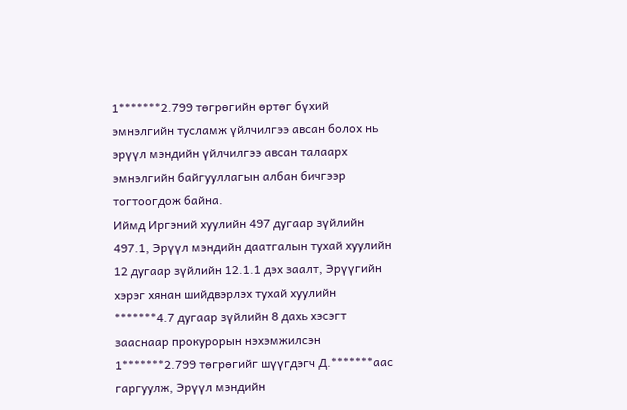1*******2.799 төгрөгийн өртөг бүхий эмнэлгийн тусламж үйлчилгээ авсан болох нь эрүүл мэндийн үйлчилгээ авсан талаарх эмнэлгийн байгууллагын албан бичгээр тогтоогдож байна.
Иймд Иргэний хуулийн 497 дугаар зүйлийн 497.1, Эрүүл мэндийн даатгалын тухай хуулийн 12 дугаар зүйлийн 12.1.1 дэх заалт, Эрүүгийн хэрэг хянан шийдвэрлэх тухай хуулийн *******4.7 дугаар зүйлийн 8 дахь хэсэгт зааснаар прокурорын нэхэмжилсэн 1*******2.799 төгрөгийг шүүгдэгч Д.*******аас гаргуулж, Эрүүл мэндийн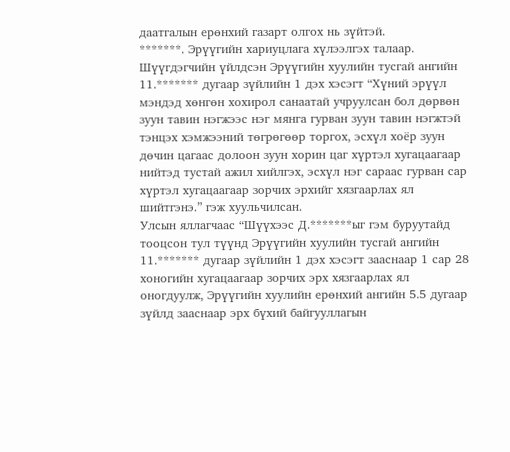даатгалын ерөнхий газарт олгох нь зүйтэй.
*******. Эрүүгийн хариуцлага хүлээлгэх талаар.
Шүүгдэгчийн үйлдсэн Эрүүгийн хуулийн тусгай ангийн 11.******* дугаар зүйлийн 1 дэх хэсэгт “Хүний эрүүл мэндэд хөнгөн хохирол санаатай учруулсан бол дөрвөн зуун тавин нэгжээс нэг мянга гурван зуун тавин нэгжтэй тэнцэх хэмжээний төгрөгөөр торгох, эсхүл хоёр зуун дөчин цагаас долоон зуун хорин цаг хүртэл хугацаагаар нийтэд тустай ажил хийлгэх, эсхүл нэг сараас гурван сар хүртэл хугацаагаар зорчих эрхийг хязгаарлах ял шийтгэнэ.” гэж хуульчилсан.
Улсын яллагчаас “Шүүхээс Д.*******ыг гэм буруутайд тооцсон тул түүнд Эрүүгийн хуулийн тусгай ангийн 11.******* дугаар зүйлийн 1 дэх хэсэгт зааснаар 1 сар 28 хоногийн хугацаагаар зорчих эрх хязгаарлах ял оногдуулж, Эрүүгийн хуулийн ерөнхий ангийн 5.5 дугаар зүйлд зааснаар эрх бүхий байгууллагын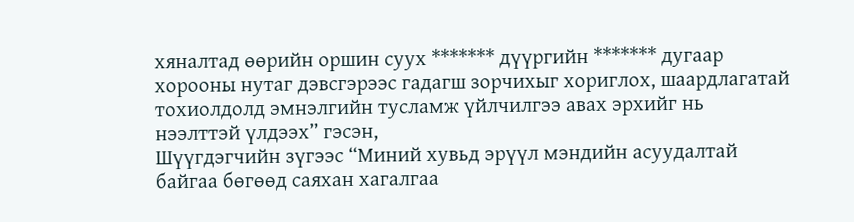хяналтад өөрийн оршин суух ******* дүүргийн ******* дугаар хорооны нутаг дэвсгэрээс гадагш зорчихыг хориглох, шаардлагатай тохиолдолд эмнэлгийн тусламж үйлчилгээ авах эрхийг нь нээлттэй үлдээх” гэсэн,
Шүүгдэгчийн зүгээс “Миний хувьд эрүүл мэндийн асуудалтай байгаа бөгөөд саяхан хагалгаа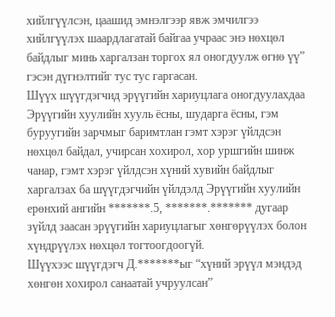хийлгүүлсэн, цаашид эмнэлгээр явж эмчилгээ хийлгүүлэх шаардлагатай байгаа учраас энэ нөхцөл байдлыг минь харгалзан торгох ял оногдуулж өгнө үү” гэсэн дүгнэлтийг тус тус гаргасан.
Шүүх шүүгдэгчид эрүүгийн хариуцлага оногдуулахдаа Эрүүгийн хуулийн хууль ёсны, шударга ёсны, гэм буруугийн зарчмыг баримтлан гэмт хэрэг үйлдсэн нөхцөл байдал, учирсан хохирол, хор уршгийн шинж чанар, гэмт хэрэг үйлдсэн хүний хувийн байдлыг харгалзах ба шүүгдэгчийн үйлдэлд Эрүүгийн хуулийн ерөнхий ангийн *******.5, *******.******* дугаар зүйлд заасан эрүүгийн хариуцлагыг хөнгөрүүлэх болон хүндрүүлэх нөхцөл тогтоогдоогүй.
Шүүхээс шүүгдэгч Д.*******ыг “хүний эрүүл мэндэд хөнгөн хохирол санаатай учруулсан”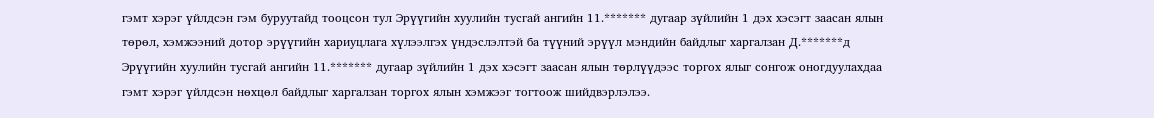гэмт хэрэг үйлдсэн гэм буруутайд тооцсон тул Эрүүгийн хуулийн тусгай ангийн 11.******* дугаар зүйлийн 1 дэх хэсэгт заасан ялын төрөл, хэмжээний дотор эрүүгийн хариуцлага хүлээлгэх үндэслэлтэй ба түүний эрүүл мэндийн байдлыг харгалзан Д.*******д Эрүүгийн хуулийн тусгай ангийн 11.******* дугаар зүйлийн 1 дэх хэсэгт заасан ялын төрлүүдээс торгох ялыг сонгож оногдуулахдаа гэмт хэрэг үйлдсэн нөхцөл байдлыг харгалзан торгох ялын хэмжээг тогтоож шийдвэрлэлээ.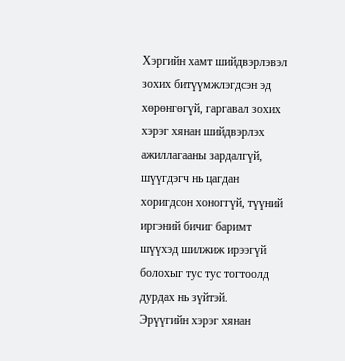Хэргийн хамт шийдвэрлэвэл зохих битүүмжлэгдсэн эд хөрөнгөгүй, гаргавал зохих хэрэг хянан шийдвэрлэх ажиллагааны зардалгүй, шүүгдэгч нь цагдан хоригдсон хоноггүй, түүний иргэний бичиг баримт шүүхэд шилжиж ирээгүй болохыг тус тус тогтоолд дурдах нь зүйтэй.
Эрүүгийн хэрэг хянан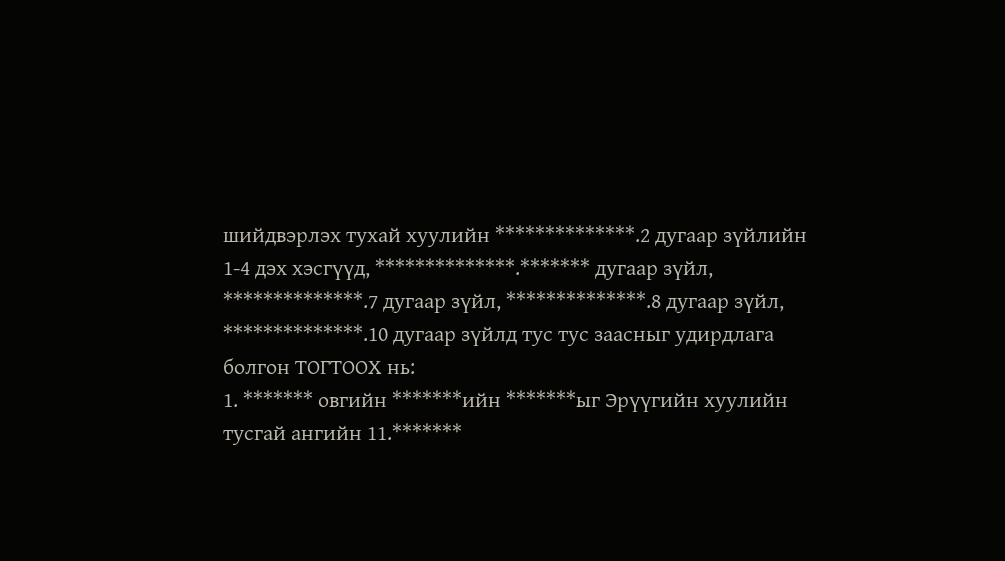шийдвэрлэх тухай хуулийн **************.2 дугаар зүйлийн 1-4 дэх хэсгүүд, **************.******* дугаар зүйл, **************.7 дугаар зүйл, **************.8 дугаар зүйл, **************.10 дугаар зүйлд тус тус заасныг удирдлага болгон ТОГТООХ нь:
1. ******* овгийн *******ийн *******ыг Эрүүгийн хуулийн тусгай ангийн 11.*******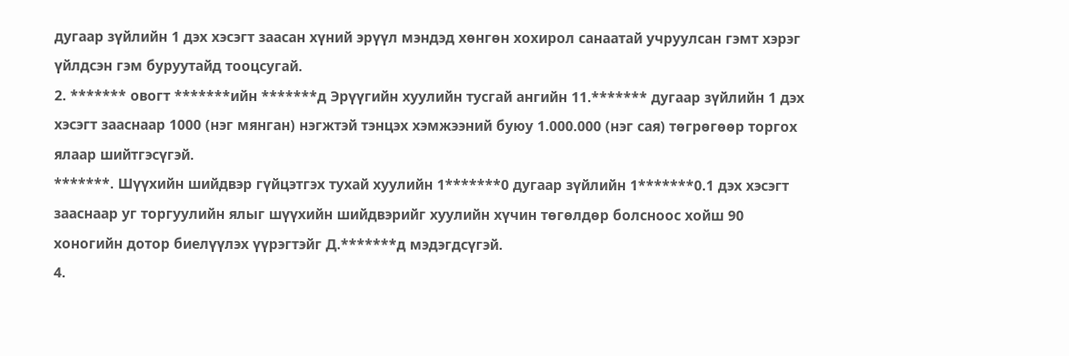дугаар зүйлийн 1 дэх хэсэгт заасан хүний эрүүл мэндэд хөнгөн хохирол санаатай учруулсан гэмт хэрэг үйлдсэн гэм буруутайд тооцсугай.
2. ******* овогт *******ийн *******д Эрүүгийн хуулийн тусгай ангийн 11.******* дугаар зүйлийн 1 дэх хэсэгт зааснаар 1000 (нэг мянган) нэгжтэй тэнцэх хэмжээний буюу 1.000.000 (нэг сая) төгрөгөөр торгох ялаар шийтгэсүгэй.
*******. Шүүхийн шийдвэр гүйцэтгэх тухай хуулийн 1*******0 дугаар зүйлийн 1*******0.1 дэх хэсэгт зааснаар уг торгуулийн ялыг шүүхийн шийдвэрийг хуулийн хүчин төгөлдөр болсноос хойш 90 хоногийн дотор биелүүлэх үүрэгтэйг Д.*******д мэдэгдсүгэй.
4.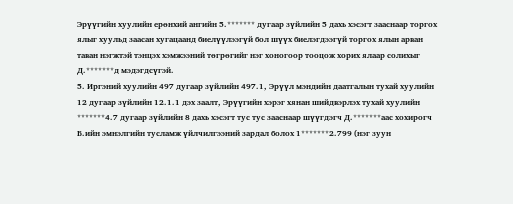Эрүүгийн хуулийн ерөнхий ангийн 5.******* дугаар зүйлийн 5 дахь хэсэгт зааснаар торгох ялыг хуульд заасан хугацаанд биелүүлээгүй бол шүүх биелэгдээгүй торгох ялын арван таван нэгжтэй тэнцэх хэмжээний төгрөгийг нэг хоногоор тооцож хорих ялаар солихыг Д.*******д мэдэгдсүгэй.
5. Иргэний хуулийн 497 дугаар зүйлийн 497.1, Эрүүл мэндийн даатгалын тухай хуулийн 12 дугаар зүйлийн 12.1.1 дэх заалт, Эрүүгийн хэрэг хянан шийдвэрлэх тухай хуулийн *******4.7 дугаар зүйлийн 8 дахь хэсэгт тус тус зааснаар шүүгдэгч Д.*******аас хохирогч Б.ийн эмнэлгийн тусламж үйлчилгээний зардал болох 1*******2.799 (нэг зуун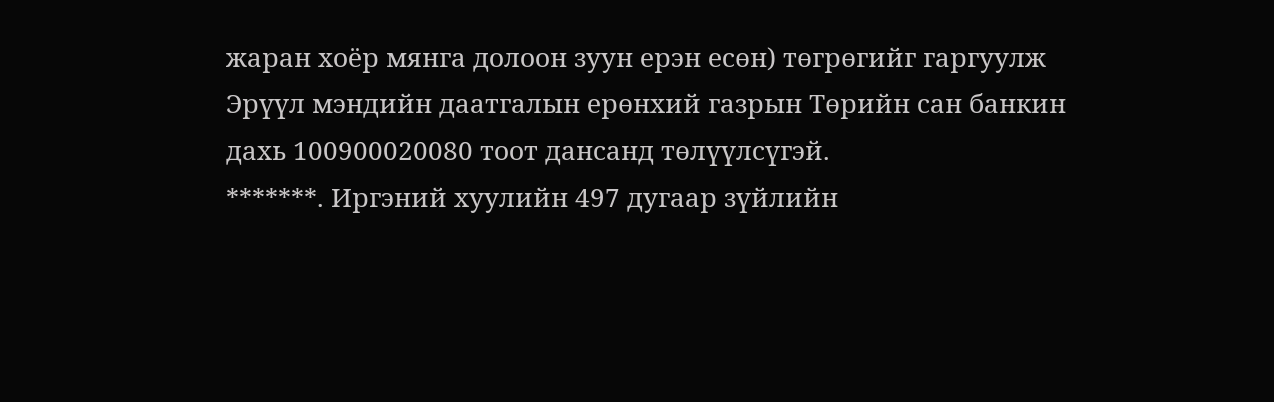жаран хоёр мянга долоон зуун ерэн есөн) төгрөгийг гаргуулж Эрүүл мэндийн даатгалын ерөнхий газрын Төрийн сан банкин дахь 100900020080 тоот дансанд төлүүлсүгэй.
*******. Иргэний хуулийн 497 дугаар зүйлийн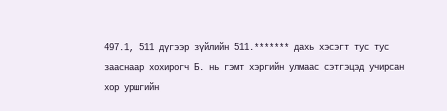497.1, 511 дүгээр зүйлийн 511.******* дахь хэсэгт тус тус зааснаар хохирогч Б. нь гэмт хэргийн улмаас сэтгэцэд учирсан хор уршгийн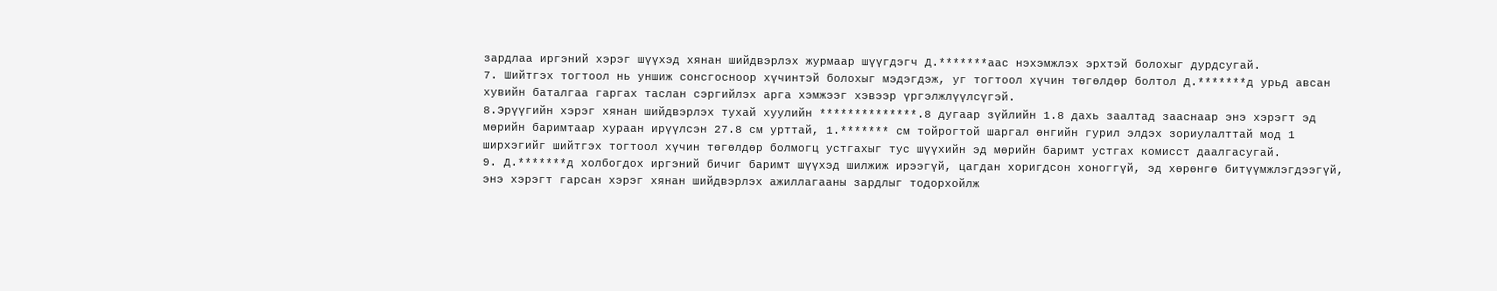зардлаа иргэний хэрэг шүүхэд хянан шийдвэрлэх журмаар шүүгдэгч Д.*******аас нэхэмжлэх эрхтэй болохыг дурдсугай.
7. Шийтгэх тогтоол нь уншиж сонсгосноор хүчинтэй болохыг мэдэгдэж, уг тогтоол хүчин төгөлдөр болтол Д.*******д урьд авсан хувийн баталгаа гаргах таслан сэргийлэх арга хэмжээг хэвээр үргэлжлүүлсүгэй.
8.Эрүүгийн хэрэг хянан шийдвэрлэх тухай хуулийн **************.8 дугаар зүйлийн 1.8 дахь заалтад зааснаар энэ хэрэгт эд мөрийн баримтаар хураан ирүүлсэн 27.8 см урттай, 1.******* см тойрогтой шаргал өнгийн гурил элдэх зориулалттай мод 1 ширхэгийг шийтгэх тогтоол хүчин төгөлдөр болмогц устгахыг тус шүүхийн эд мөрийн баримт устгах комисст даалгасугай.
9. Д.*******д холбогдох иргэний бичиг баримт шүүхэд шилжиж ирээгүй, цагдан хоригдсон хоноггүй, эд хөрөнгө битүүмжлэгдээгүй, энэ хэрэгт гарсан хэрэг хянан шийдвэрлэх ажиллагааны зардлыг тодорхойлж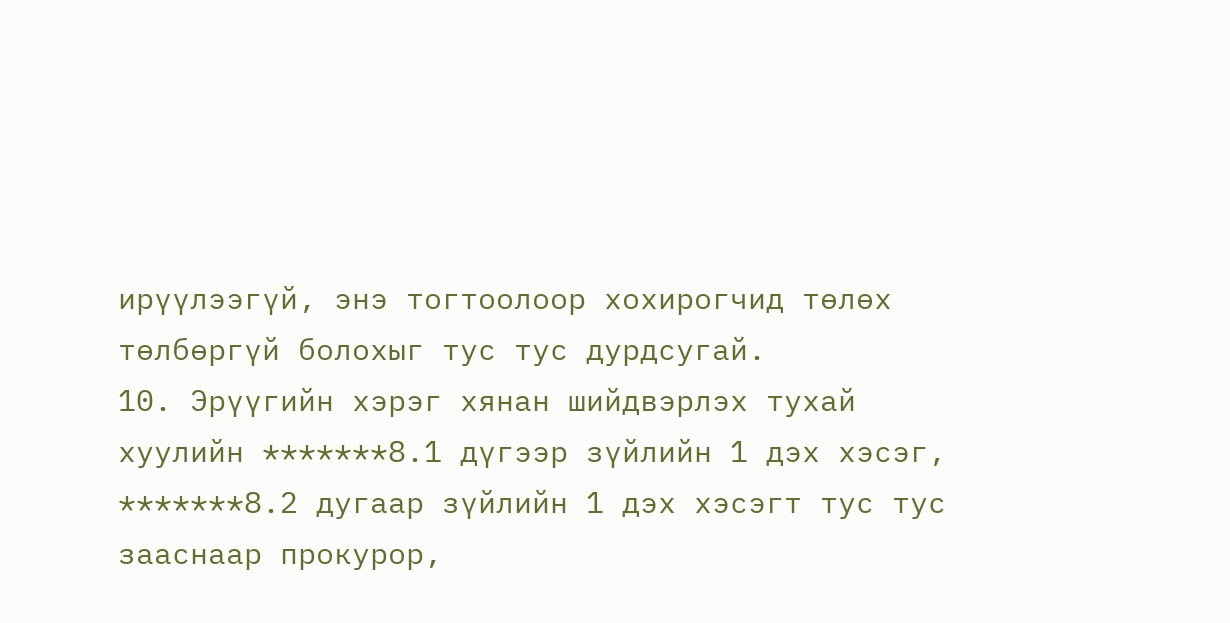ирүүлээгүй, энэ тогтоолоор хохирогчид төлөх төлбөргүй болохыг тус тус дурдсугай.
10. Эрүүгийн хэрэг хянан шийдвэрлэх тухай хуулийн *******8.1 дүгээр зүйлийн 1 дэх хэсэг, *******8.2 дугаар зүйлийн 1 дэх хэсэгт тус тус зааснаар прокурор,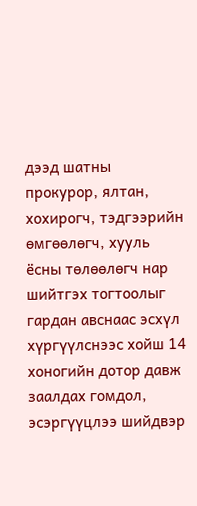дээд шатны прокурор, ялтан, хохирогч, тэдгээрийн өмгөөлөгч, хууль ёсны төлөөлөгч нар шийтгэх тогтоолыг гардан авснаас эсхүл хүргүүлснээс хойш 14 хоногийн дотор давж заалдах гомдол, эсэргүүцлээ шийдвэр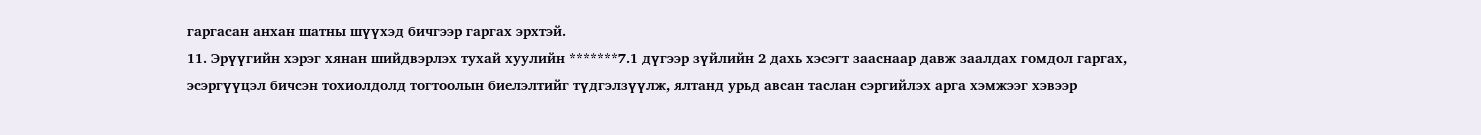гаргасан анхан шатны шүүхэд бичгээр гаргах эрхтэй.
11. Эрүүгийн хэрэг хянан шийдвэрлэх тухай хуулийн *******7.1 дүгээр зүйлийн 2 дахь хэсэгт зааснаар давж заалдах гомдол гаргах, эсэргүүцэл бичсэн тохиолдолд тогтоолын биелэлтийг түдгэлзүүлж, ялтанд урьд авсан таслан сэргийлэх арга хэмжээг хэвээр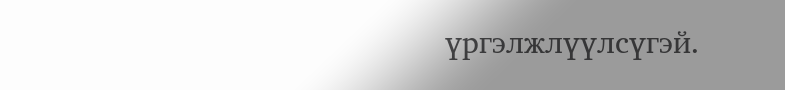үргэлжлүүлсүгэй.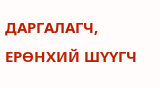ДАРГАЛАГЧ, ЕРӨНХИЙ ШҮҮГЧ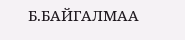Б.БАЙГАЛМАА